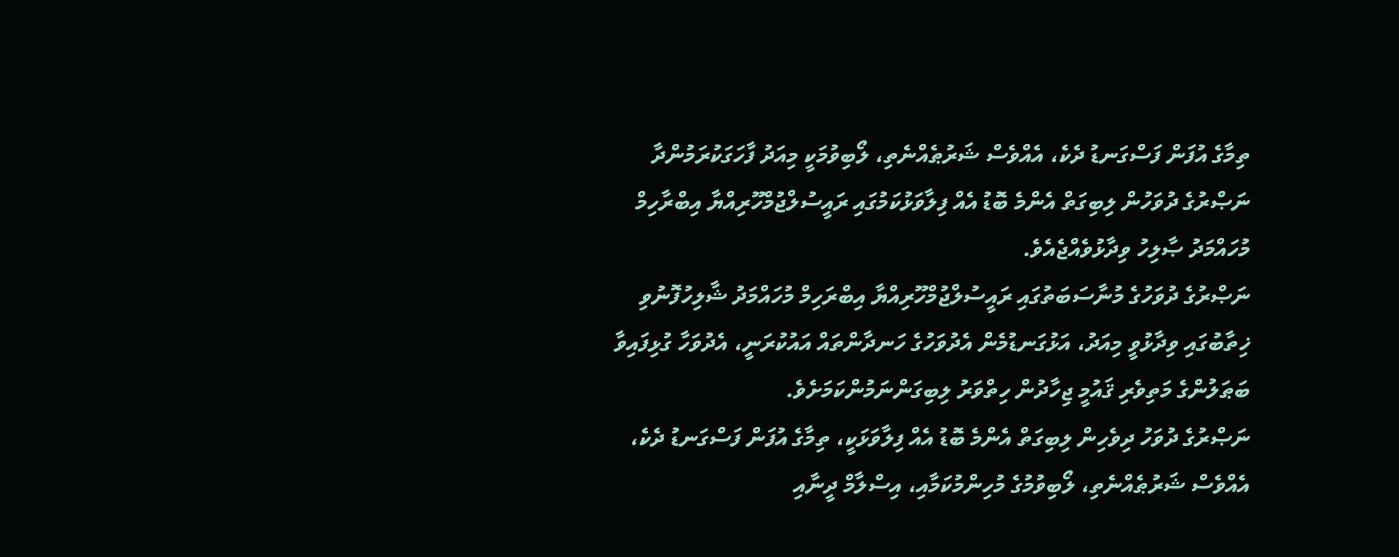ތިމާގެ އުފަން ފަސްގަނޑު ދެކެ، އެއްވެސް ޝަރުޠެއްނެތި، ލޯބިވުމަކީ މިއަދު ފާހަގަކުރަމުންދާ ނަޞްރުގެ ދުވަހުން ލިބިގަތް އެންމެ ބޮޑު އެއް ފިލާވަޅުކަމުގައި ރައީސުލްޖުމްހޫރިއްޔާ އިބްރާހިމް މުހައްމަދު ޞާލިހު ވިދާޅުވެއްޖެއެވެ.
ނަޞްރުގެ ދުވަހުގެ މުނާސަބަތުގައި ރައީސުލްޖުމްހޫރިއްޔާ އިބްރަހިމް މުހައްމަދު ޝާލިހުފޮނުވި ޚިތާބުގައި ވިދާޅުވީ މިއަދު، އަޅުގަނޑުމެން އެދުވަހުގެ ހަނދާންތައް އައުކުރަނީ، އެދުވަހާ ގުޅިފައިވާ ބަޠަލުންގެ މަތިވެރި ޤައުމީ ޖިހާދުން ހިތްވަރު ލިބިގަންނަމުންކަމަށެވެ.
ނަޞްރުގެ ދުވަހު ދިވެހިން ލިބިގަތް އެންމެ ބޮޑު އެއް ފިލާވަޅަކީ، ތިމާގެ އުފަން ފަސްގަނޑު ދެކެ، އެއްވެސް ޝަރުޠެއްނެތި، ލޯބިވުމުގެ މުހިންމުކަމާއި، އިސްލާމް ދީނާއި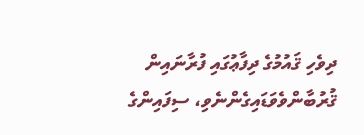ދިވެހި ޤައުމުގެ ދިފާޢުގައި ފުރާނައިން ޤުރުބާންވެވަޑައިގެންނެވި، ސިފައިންގެ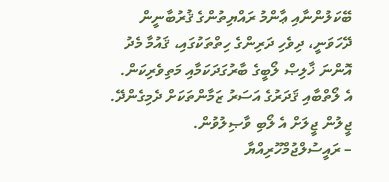ބޭކަލުންނާއި ޢާންމު ރައްޔިތުންގެ ޤުރުބާނީން ދޭހަވަނީ، ދިވެހި ދަރިންގެ ހިތްތަކުގައި، ޤައުމާ މެދު އޮންނަ ޚާލިޞް ލޯބީގެ ބާރުގަދަކަމާއި މަތިވެރިކަން. އެ ލޯތްބާއި ޤަދަރުގެ އަސަރު ޒަމާންތަކަށް ދެމިގެންދޭ. ޖީލުން ޖީލަށް އެ ލޯބި ވާޞިލުވުން.
– ރައީސުލްޖުމްހޫރިއްޔާ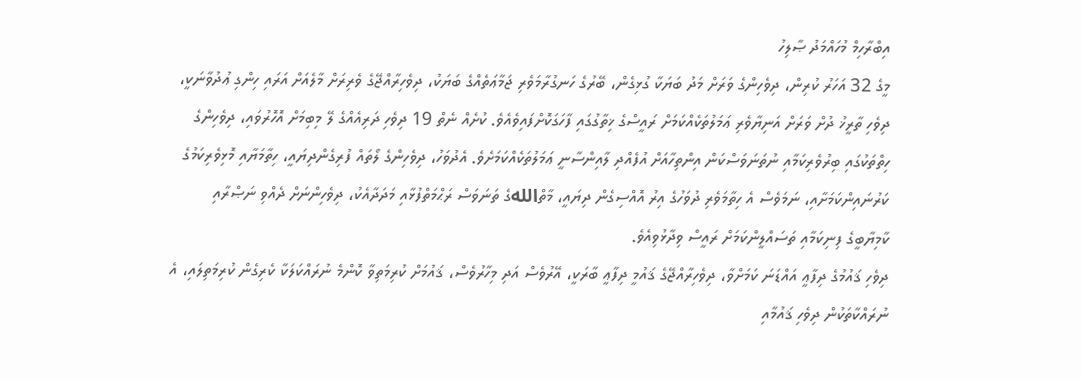އިބްރާހިމް މުހައްމަދު ޞާލިހު
މީގެ 32 އަހަރު ކުރިން، ދިވެހިންގެ ވަރަށް މަދު ބަޔަކާ ގުޅިގެން، ބޭރުގެ ހަނގުރާމަވެރި ޖަމާޢަތެއްގެ ބަޔަކު، ދިވެހިރާއްޖޭގެ ވެރިރަށް މާލެއަށް އަރައި ހިންގި ޢުދުވާނަކީ، ދިވެހި ތާރީޚު ދުށް ވަރަށް އަނިޔާވެރި ޢަމަލުތަކެއްކަމަށް ރައީސްގެ ޚިތާގުގައި ފާހަގަކޮށްފައިވެއެވެ. ކުށެއް ނެތް 19 ދިވެހި ދަރިއެއްގެ ލޭ މިބިމަށް އޮހޮރުވައި، ދިވެހިންގެ ހިތްތަކުގައި ބިރުވެރިކަމާއި ނުތަނަވަސްކަން އިންތިހާއަށް އުފެއްދި ލާއިންސާނީ ޢަމަލުތަކެއްކަމަށެވެ. އެދުވަހު، ދިވެހިންގެ ލޯތައް ފުރިގެންދިޔައީ، ހިތާމަޔާއި މޮޅިވެރިކަމުގެ ކަރުނައިންކަމަށާއި، ނަމަވެސް އެ ހިތާމަވެރި ދުވަހުގެ އިރު އޮއްސިގެން ދިޔައީ، މާތްاللهގެ ތަނަވަސް ރަޙްމަތްފުޅާއި މަދަދާއެކު، ދިވެހިންނަށް ދެއްވި ނަޞްރާއި ކާމިޔާބީގެ ފިނިކަމާއި ތަސައްލީންކަމަށް ރައީސް ވިދާޅުވިއެވެ.
ދިވެހި ޤައުމުގެ ދިފާޢީ އައްޑަނަ ކަމަށްވާ، ދިވެހިރާއްޖޭގެ ޤައުމީ ދިފާޢީ ބާރަކީ، އޭރުވެސް އަދި މިހާރުވެސް، ޤައުމަށް ކުރިމަތިވާ ކޮންމެ ނުރައްކަލަކާ ކެރިގެން ކުރިމަތިލައި، އެ ނުރައްކާތަކުން ދިވެހި ޤައުމާއި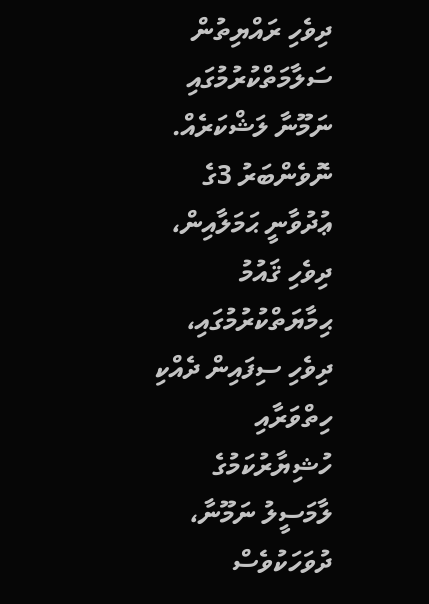ދިވެހި ރައްޔިތުން ސަލާމަތްކުރުމުގައި ނަމޫނާ ލަޝްކަރެއް. ނޮވެންބަރު 3ގެ ޢުދުވާނީ ޙަމަލާއިން، ދިވެހި ޤައުމު ޙިމާޔަތްކުރުމުގައި، ދިވެހި ސިފައިން ދެއްކި ހިތްވަރާއި ހުޝިޔާރުކަމުގެ ލާމަސީލު ނަމޫނާ، ދުވަހަކުވެސް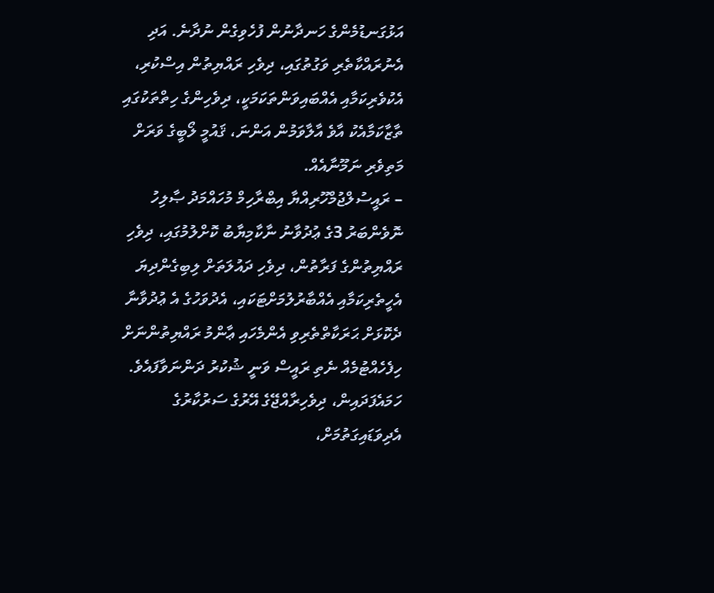އަޅުގަނޑުމެންގެ ހަނދާނުން ފުހެވިގެން ނުދާނެ. އަދި އެނުރައްކާތެރި ވަގުތުގައި، ދިވެހި ރައްޔިތުން އިސްކުރި، އެކުވެރިކަމާއި އެއްބައިވަންތަކަމަކީ، ދިވެހިންގެ ހިތްތަކުގައި ތާޒާކަމާއެކު އާވެ އާލާވަމުން އަންނަ، ޤައުމީ ލޯބީގެ ވަރަށް މަތިވެރި ނަމޫނާއެއް.
– ރައީސުލްޖުމްހޫރިއްޔާ އިބްރާހިމް މުހައްމަދު ޞާލިހު
ނޮވެންބަރު 3ގެ ޢުދުވާނު ނާކާމިޔާބު ކޮށްލުމުގައި، ދިވެހި ރައްޔިތުންގެ ފަރާތުން، ދިވެހި ދައުލަތަށް ލިބިގެންދިޔަ އެހީތެރިކަމާއި އެއްބާރުލުމަށްޓަކައި، އެދުވަހުގެ އެ ޢުދުވާނާ ދެކޮޅަށް ޙަރަކާތްތެރިވި އެންމެހައި ޢާންމު ރައްޔިތުންނަށް ހިފެހެއްޓުމެއް ނެތި ރައީސް ވަނީ ޝުކުރު ދަންނަވާފައެވެ. ހަމައެފަދައިން، ދިވެހިރާއްޖޭގެ އޭރުގެ ސަރުކާރުގެ އެދިވަޑައިގަތުމަށް،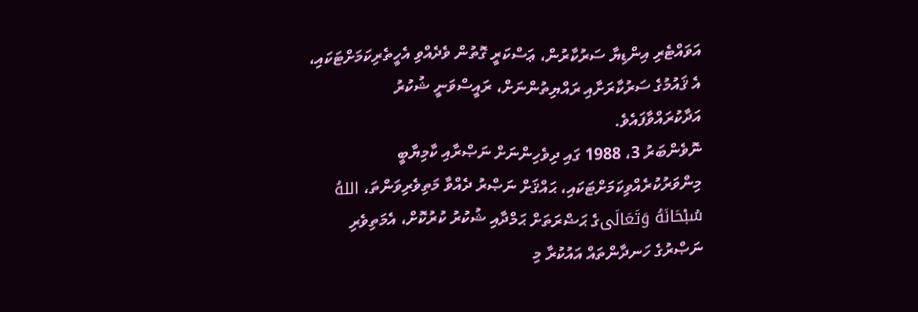އަވައްޓެރި އިންޑިޔާ ސަރުކާރުން، ޢަސްކަރީ ގޮތުން ވެދެއްވި އެހީތެރިކަމަށްޓަކައި، އެ ޤައުމުގެ ސަރުކާރަށާއި ރައްޔިތުންނަށް، ރައީސްވަނީ ޝުކުރު އަދާކުރައްވާފައެވެ.
ނޮވެންބަރު 3، 1988 ގައި ދިވެހިންނަށް ނަޞްރާއި ކާމިޔާބީ މިންވަރުކުރެއްވިކަމަށްޓަކައި، ޙައްޤަށް ނަޞްރު ދެއްވާ މަތިވެރިވަންތަ، اللهُ سُبْحَانَهُ وَتَعَالَىގެ ޙަޟްރަތަށް ޙަމްދާއި ޝުކުރު ކުރުކޮށް، އެމަތިވެރި ނަޞްރުގެ ހަނދާންތައް އައުކުރާ މި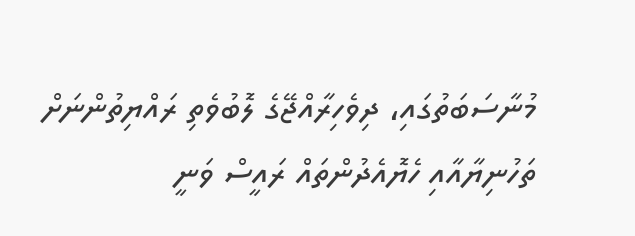މުނާސަބަތުގައި، ދިވެހިރާއްޖޭގެ ލޮބުވެތި ރައްޔިތުންނަށް ތަހުނިޔާއާއި ހެޔޮއެދުންތައް ރައީސް ވަނީ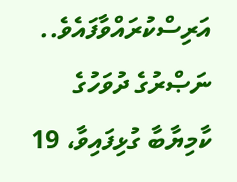އަރިސްކުރައްވާފައެވެ.. ނަޞްރުގެ ދުވަހުގެ ކާމިޔާބާ ގުޅިފައިވާ، 19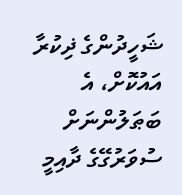ޝަހީދުންގެ ޛިކުރާ އައުކޮށް، އެ ބަޠަލުންނަށް ސުވަރުގޭގެ ދާއިމީ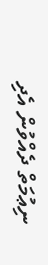ނިޢުމަތް ދެއްވުން އެދި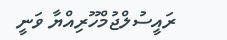ރައީސުލްޖުމްހޫރިއްޔާ ވަނީ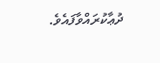ދުޢާކުރައްވާފައެވެ.